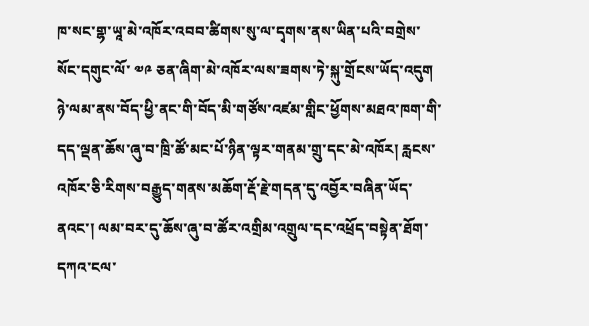ཁ་སང་གྷ་ཡཱ་མེ་འཁོར་འབབ་ཚིགས་སུ་ལ་དྭགས་ནས་ཡིན་པའི་བགྲེས་སོང་དགུང་ལོ་ ༧༩ ཅན་ཞིག་མེ་འཁོར་ལས་ཟགས་ཏེ་སྐུ་གྲོངས་ཡོད་འདུག
ཉེ་ལམ་ནས་བོད་ཕྱི་ནང་གི་བོད་མི་གཙོས་འཛམ་གླིང་ཕྱོགས་མཐའ་ཁག་གི་དད་ལྡན་ཆོས་ཞུ་བ་ཁྲི་ཚོ་མང་པོ་ཉིན་ལྟར་གནམ་གྲུ་དང་མེ་འཁོར། རླངས་འཁོར་ཅི་རིགས་བརྒྱུད་གནས་མཆོག་རྡོ་རྗེ་གདན་དུ་འབྱོར་བཞིན་ཡོད་ནའང་། ལམ་བར་དུ་ཆོས་ཞུ་བ་ཚོར་འགྲིམ་འགྲུལ་དང་འཕྲོད་བསྟེན་ཐོག་དཀའ་ངལ་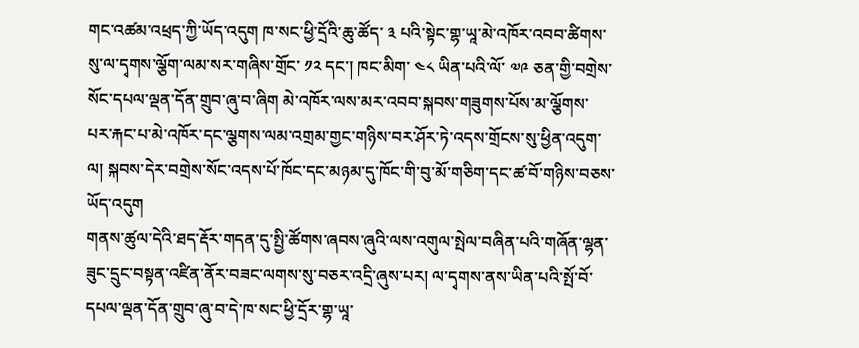གང་འཚམ་འཕྲད་ཀྱི་ཡོད་འདུག ཁ་སང་ཕྱི་དྲོའི་ཆུ་ཚོད་ ༣ པའི་སྟེང་གྷ་ཡཱ་མེ་འཁོར་འབབ་ཚིགས་སུ་ལ་དྭགས་ལྕོག་ལམ་སར་གཞིས་གྲོང་ ༡༢ དང་། ཁང་མིག་ ༤༨ ཡིན་པའི་ལོ་ ༧༩ ཅན་གྱི་བགྲེས་སོང་དཔལ་ལྡན་དོན་གྲུབ་ཞུ་བ་ཞིག མེ་འཁོར་ལས་མར་འབབ་སྐབས་གཟུགས་པོས་མ་ལྕོགས་པར་རྐང་པ་མེ་འཁོར་དང་ལྕགས་ལམ་འགྲམ་གྱང་གཉིས་བར་ཤོར་ཏེ་འདས་གྲོངས་སུ་ཕྱིན་འདུག་ལ། སྐབས་དེར་བགྲེས་སོང་འདས་པོ་ཁོང་དང་མཉམ་དུ་ཁོང་གི་བུ་མོ་གཅིག་དང་ཚ་བོ་གཉིས་བཅས་ཡོད་འདུག
གནས་ཚུལ་དེའི་ཐད་རྡོར་གདན་དུ་སྤྱི་ཚོགས་ཞབས་ཞུའི་ལས་འགུལ་སྤེལ་བཞིན་པའི་གཞོན་ལྷན་ཟུང་དྲུང་བསྟན་འཛིན་ནོར་བཟང་ལགས་སུ་བཅར་འདྲི་ཞུས་པར། ལ་དྭགས་ནས་ཡིན་པའི་སྤོ་བོ་དཔལ་ལྡན་དོན་གྲུབ་ཞུ་བ་དེ་ཁ་སང་ཕྱི་དྲོར་གྷ་ཡཱ་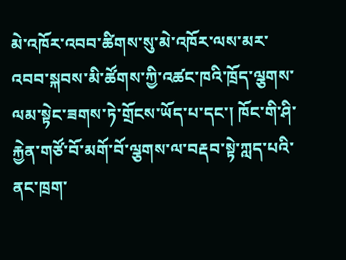མེ་འཁོར་འབབ་ཚིགས་སུ་མེ་འཁོར་ལས་མར་འབབ་སྐབས་མི་ཚོགས་ཀྱི་འཚང་ཁའི་ཁྲོད་ལྕགས་ལམ་སྟེང་ཟགས་ཏེ་གྲོངས་ཡོད་པ་དང་། ཁོང་གི་ཤི་རྐྱེན་གཙོ་བོ་མགོ་བོ་ལྕགས་ལ་བརྡབ་སྟེ་ཀླད་པའི་ནང་ཁྲག་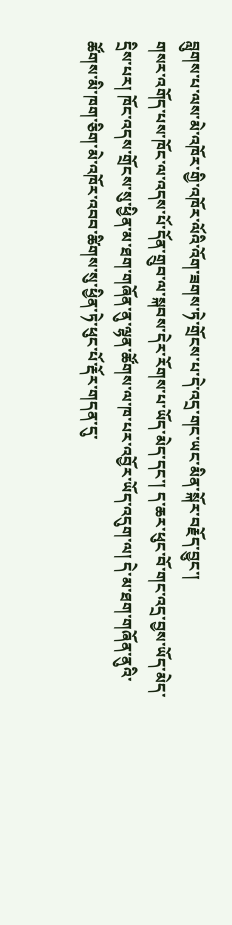བླུགས་པ་ལས་མེ་འཁོར་གྱི་འཁོར་ལོའི་འོག་ཟགས་ཏེ་གྲོངས་པ་དེ་འདྲ་གང་ཡང་མིན་སྐོར་བརྗོད་བྱུང་།
གསར་འགོད་པས་ཁོང་ལ་འདས་པོ་དོན་གྲུབ་ལ་སྐབས་དེར་རོགས་པ་ཡོད་མེད་དང་། ད་ཆར་ཕུང་བོ་གང་འདྲ་བྱས་ཡོད་མེད་དྲིས་པར། ཁོང་འདས་གྲོངས་སུ་ཕྱིན་མ་ཐག་གཞོན་ནུ་ལྷན་ཚོགས་ལ་ཁ་པར་འབྱོར་ཡོད་འདུག་ལ། དེ་མ་ཐག་གཞོན་ནུའི་ཚོགས་མི་ཁག་ཅིག་མེ་འཁོར་འབབ་ཚིགས་སུ་ཕྱིན་ཏེ་ཕུང་པོ་རྡོར་གདན་དུ་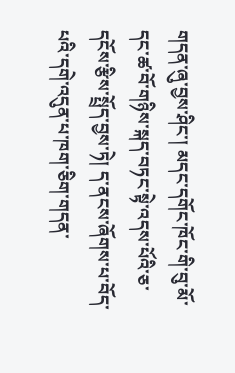གདན་ཞུ་བྱས་ཤིང་། མདང་དགོང་ཁོང་གི་བུ་མོ་དང་ཚ་བོ་གཉིས་སྐད་བཏང་སྟེ་འདས་པོའི་ཅ་དངོས་རྩིས་སྤྲོད་བྱས་ཏེ། ད་ནངས་ཞོགས་པ་བོད་པའི་དགེ་འདུན་པ་ཁག་ཅིག་གདན་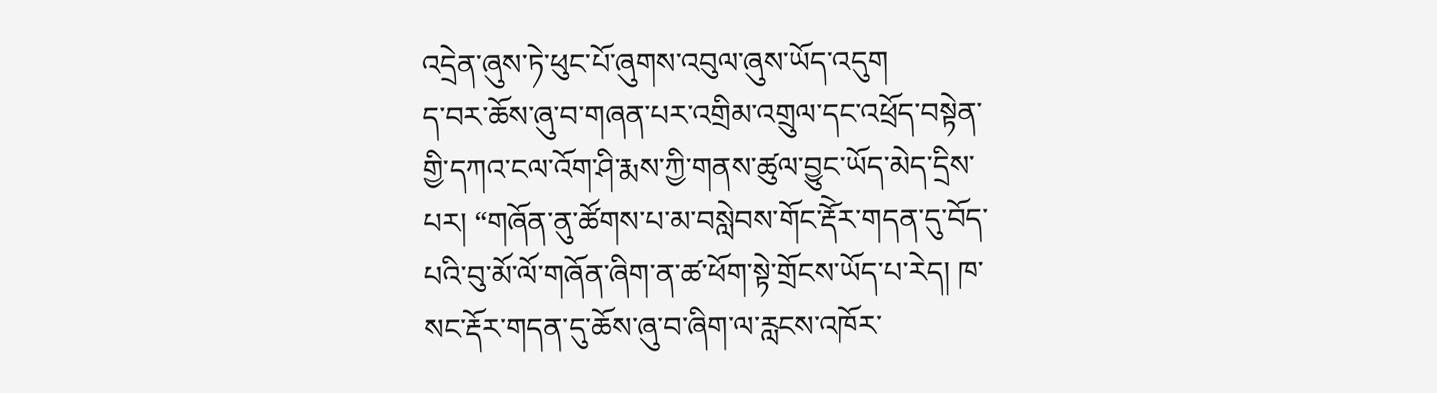འདྲེན་ཞུས་ཏེ་ཕུང་པོ་ཞུགས་འབུལ་ཞུས་ཡོད་འདུག
ད་བར་ཆོས་ཞུ་བ་གཞན་པར་འགྲིམ་འགྲུལ་དང་འཕྲོད་བསྟེན་གྱི་དཀའ་ངལ་འོག་ཤི་རྨས་ཀྱི་གནས་ཚུལ་བྱུང་ཡོད་མེད་དྲིས་པར། “གཞོན་ནུ་ཚོགས་པ་མ་བསླེབས་གོང་རྡོེར་གདན་དུ་བོད་པའི་བུ་མོ་ལོ་གཞོན་ཞིག་ན་ཚ་ཕོག་སྟེ་གྲོངས་ཡོད་པ་རེད། ཁ་སང་རྡོར་གདན་དུ་ཆོས་ཞུ་བ་ཞིག་ལ་རླངས་འཁོར་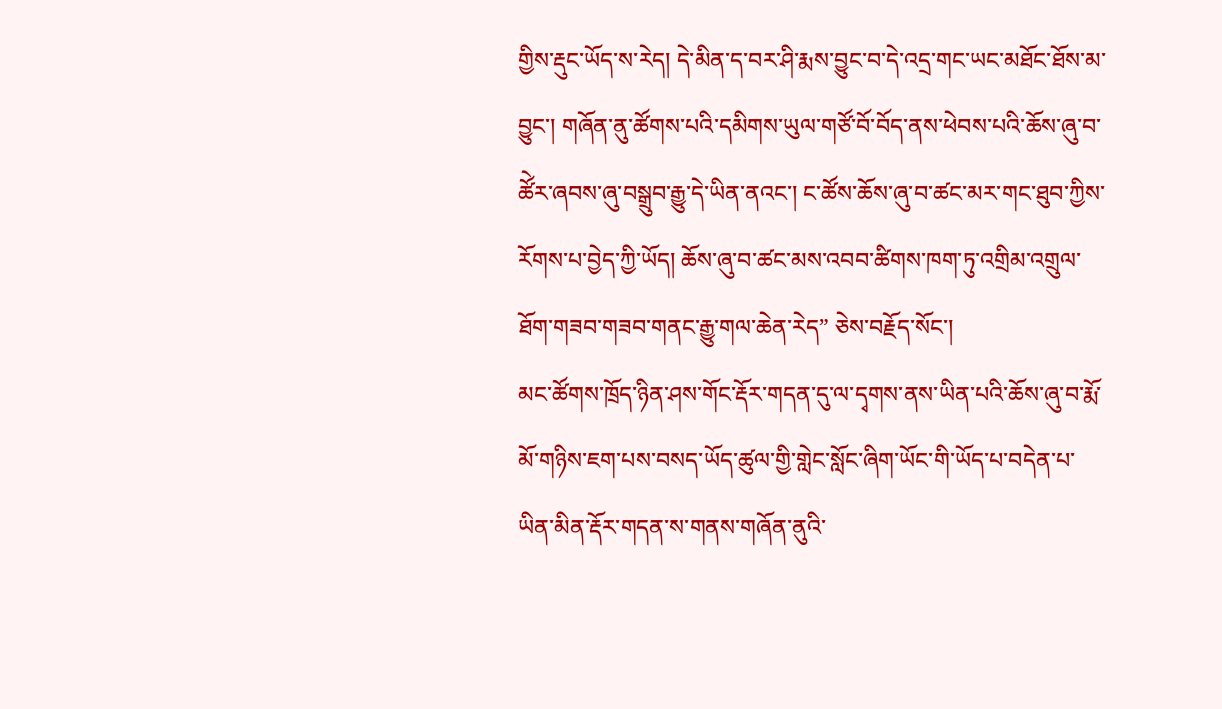གྱིས་རྡུང་ཡོད་ས་རེད། དེ་མིན་ད་བར་ཤི་རྨས་བྱུང་བ་དེ་འདྲ་གང་ཡང་མཐོང་ཐོས་མ་བྱུང་། གཞོན་ནུ་ཚོགས་པའི་དམིགས་ཡུལ་གཙོ་བོ་བོད་ནས་ཕེབས་པའི་ཆོས་ཞུ་བ་ཚོེར་ཞབས་ཞུ་བསྒྲུབ་རྒྱུ་དེ་ཡིན་ནའང་། ང་ཚོས་ཆོས་ཞུ་བ་ཚང་མར་གང་ཐུབ་ཀྱིས་རོགས་པ་བྱེད་ཀྱི་ཡོད། ཆོས་ཞུ་བ་ཚང་མས་འབབ་ཚིགས་ཁག་ཏུ་འགྲིམ་འགྲུལ་ཐོག་གཟབ་གཟབ་གནང་རྒྱུ་གལ་ཆེན་རེད” ཅེས་བརྗོད་སོང་།
མང་ཚོགས་ཁྲོད་ཉིན་ཤས་གོང་རྡོར་གདན་དུ་ལ་དྭགས་ནས་ཡིན་པའི་ཆོས་ཞུ་བ་རྨོ་མོ་གཉིས་ཇག་པས་བསད་ཡོད་ཚུལ་གྱི་གླེང་སློང་ཞིག་ཡོང་གི་ཡོད་པ་བདེན་པ་ཡིན་མིན་རྡོར་གདན་ས་གནས་གཞོན་ནུའི་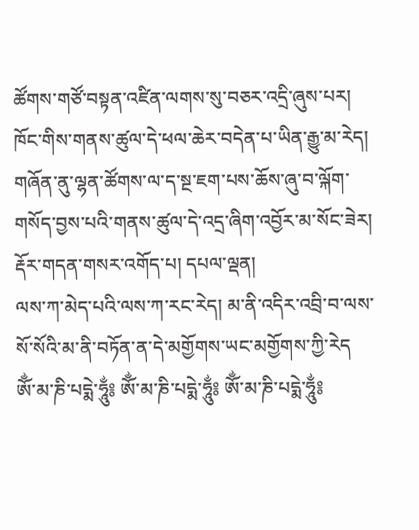ཚོགས་གཙོ་བསྟན་འཛིན་ལགས་སུ་བཅར་འདྲི་ཞུས་པར། ཁོང་གིས་གནས་ཚུལ་དེ་ཕལ་ཆེར་བདེན་པ་ཡིན་རྒྱུ་མ་རེད། གཞོན་ནུ་ལྷན་ཚོགས་ལ་ད་སྔ་ཇག་པས་ཆོས་ཞུ་བ་ལྐོག་གསོད་བྱས་པའི་གནས་ཚུལ་དེ་འདྲ་ཞིག་འབྱོར་མ་སོང་ཟེར།
རྡོར་གདན་གསར་འགོད་པ། དཔལ་ལྡན།
ལས་ཀ་མེད་པའི་ལས་ཀ་རང་རེད། མ་ནི་འདིར་འབྲི་བ་ལས་སོ་སོའི་མ་ནི་བཏོན་ན་དེ་མགྱོགས་ཡང་མགྱོགས་ཀྱི་རེད
ཨོྂ་མ་ཎི་པདྨེ་ཧཱུྂ༔ ཨོྂ་མ་ཎི་པདྨེ་ཧཱུྂ༔ ཨོྂ་མ་ཎི་པདྨེ་ཧཱུྂ༔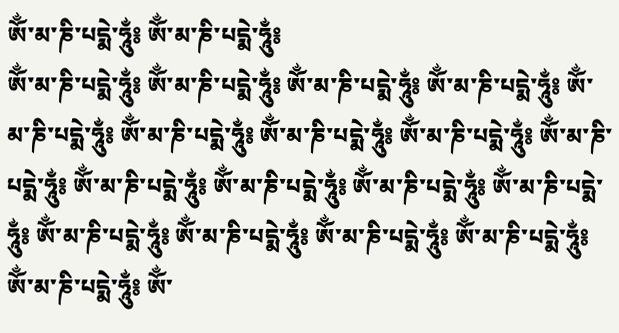ཨོྂ་མ་ཎི་པདྨེ་ཧཱུྂ༔ ཨོྂ་མ་ཎི་པདྨེ་ཧཱུྂ༔
ཨོྂ་མ་ཎི་པདྨེ་ཧཱུྂ༔ ཨོྂ་མ་ཎི་པདྨེ་ཧཱུྂ༔ ཨོྂ་མ་ཎི་པདྨེ་ཧཱུྂ༔ ཨོྂ་མ་ཎི་པདྨེ་ཧཱུྂ༔ ཨོྂ་མ་ཎི་པདྨེ་ཧཱུྂ༔ ཨོྂ་མ་ཎི་པདྨེ་ཧཱུྂ༔ ཨོྂ་མ་ཎི་པདྨེ་ཧཱུྂ༔ ཨོྂ་མ་ཎི་པདྨེ་ཧཱུྂ༔ ཨོྂ་མ་ཎི་པདྨེ་ཧཱུྂ༔ ཨོྂ་མ་ཎི་པདྨེ་ཧཱུྂ༔ ཨོྂ་མ་ཎི་པདྨེ་ཧཱུྂ༔ ཨོྂ་མ་ཎི་པདྨེ་ཧཱུྂ༔ ཨོྂ་མ་ཎི་པདྨེ་ཧཱུྂ༔ ཨོྂ་མ་ཎི་པདྨེ་ཧཱུྂ༔ ཨོྂ་མ་ཎི་པདྨེ་ཧཱུྂ༔ ཨོྂ་མ་ཎི་པདྨེ་ཧཱུྂ༔ ཨོྂ་མ་ཎི་པདྨེ་ཧཱུྂ༔ ཨོྂ་མ་ཎི་པདྨེ་ཧཱུྂ༔ ཨོྂ་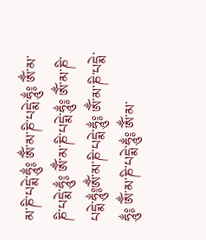མ་ཎི་པདྨེ་ཧཱུྂ༔ ཨོྂ་མ་ཎི་པདྨེ་ཧཱུྂ༔ ཨོྂ་མ་ཎི་པདྨེ་ཧཱུྂ༔ ཨོྂ་མ་ཎི་པདྨེ་ཧཱུྂ༔ ཨོྂ་མ་ཎི་པདྨེ་ཧཱུྂ༔ཨོྂ་མ་ཎི་པདྨེ་ཧཱུྂ༔ ཨོྂ་མ་ཎི་པདྨེ་ཧཱུྂ༔ ཨོྂ་མ་ཎི་པདྨེ་ཧཱུྂ༔ ཨོྂ་མ་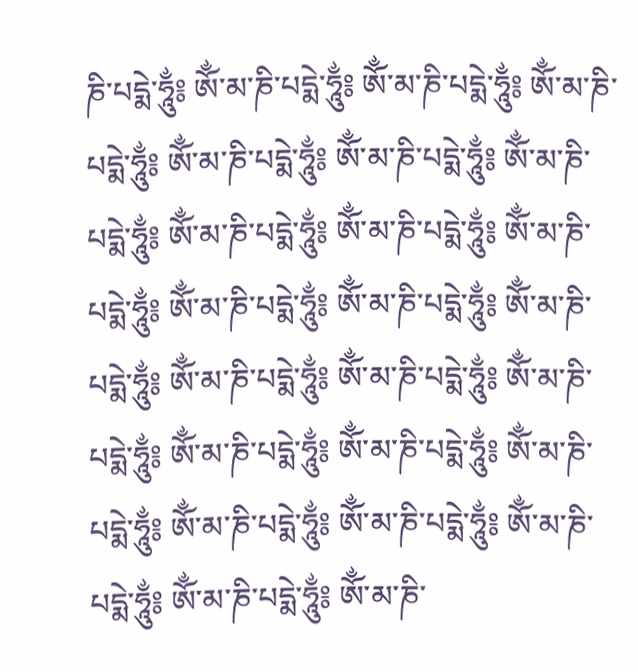ཎི་པདྨེ་ཧཱུྂ༔ ཨོྂ་མ་ཎི་པདྨེ་ཧཱུྂ༔ ཨོྂ་མ་ཎི་པདྨེ་ཧཱུྂ༔ ཨོྂ་མ་ཎི་པདྨེ་ཧཱུྂ༔ ཨོྂ་མ་ཎི་པདྨེ་ཧཱུྂ༔ ཨོྂ་མ་ཎི་པདྨེ་ཧཱུྂ༔ ཨོྂ་མ་ཎི་པདྨེ་ཧཱུྂ༔ ཨོྂ་མ་ཎི་པདྨེ་ཧཱུྂ༔ ཨོྂ་མ་ཎི་པདྨེ་ཧཱུྂ༔ ཨོྂ་མ་ཎི་པདྨེ་ཧཱུྂ༔ ཨོྂ་མ་ཎི་པདྨེ་ཧཱུྂ༔ ཨོྂ་མ་ཎི་པདྨེ་ཧཱུྂ༔ ཨོྂ་མ་ཎི་པདྨེ་ཧཱུྂ༔ ཨོྂ་མ་ཎི་པདྨེ་ཧཱུྂ༔ ཨོྂ་མ་ཎི་པདྨེ་ཧཱུྂ༔ ཨོྂ་མ་ཎི་པདྨེ་ཧཱུྂ༔ ཨོྂ་མ་ཎི་པདྨེ་ཧཱུྂ༔ ཨོྂ་མ་ཎི་པདྨེ་ཧཱུྂ༔ ཨོྂ་མ་ཎི་པདྨེ་ཧཱུྂ༔ ཨོྂ་མ་ཎི་པདྨེ་ཧཱུྂ༔ ཨོྂ་མ་ཎི་པདྨེ་ཧཱུྂ༔ ཨོྂ་མ་ཎི་པདྨེ་ཧཱུྂ༔ ཨོྂ་མ་ཎི་པདྨེ་ཧཱུྂ༔ ཨོྂ་མ་ཎི་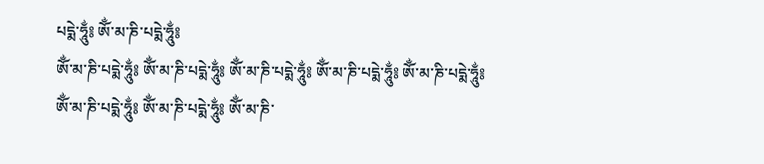པདྨེ་ཧཱུྂ༔ ཨོྂ་མ་ཎི་པདྨེ་ཧཱུྂ༔
ཨོྂ་མ་ཎི་པདྨེ་ཧཱུྂ༔ ཨོྂ་མ་ཎི་པདྨེ་ཧཱུྂ༔ ཨོྂ་མ་ཎི་པདྨེ་ཧཱུྂ༔ ཨོྂ་མ་ཎི་པདྨེ་ཧཱུྂ༔ ཨོྂ་མ་ཎི་པདྨེ་ཧཱུྂ༔
ཨོྂ་མ་ཎི་པདྨེ་ཧཱུྂ༔ ཨོྂ་མ་ཎི་པདྨེ་ཧཱུྂ༔ ཨོྂ་མ་ཎི་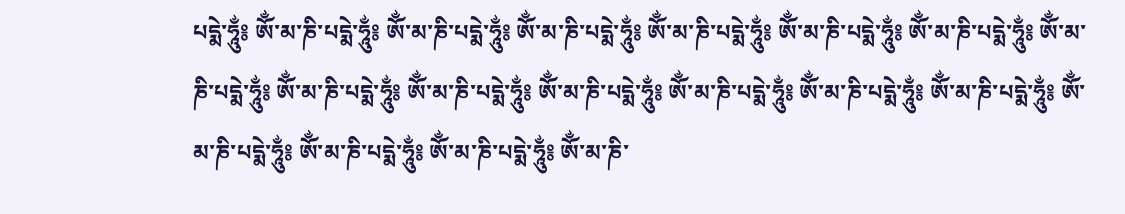པདྨེ་ཧཱུྂ༔ ཨོྂ་མ་ཎི་པདྨེ་ཧཱུྂ༔ ཨོྂ་མ་ཎི་པདྨེ་ཧཱུྂ༔ ཨོྂ་མ་ཎི་པདྨེ་ཧཱུྂ༔ ཨོྂ་མ་ཎི་པདྨེ་ཧཱུྂ༔ ཨོྂ་མ་ཎི་པདྨེ་ཧཱུྂ༔ ཨོྂ་མ་ཎི་པདྨེ་ཧཱུྂ༔ ཨོྂ་མ་ཎི་པདྨེ་ཧཱུྂ༔ ཨོྂ་མ་ཎི་པདྨེ་ཧཱུྂ༔ ཨོྂ་མ་ཎི་པདྨེ་ཧཱུྂ༔ ཨོྂ་མ་ཎི་པདྨེ་ཧཱུྂ༔ ཨོྂ་མ་ཎི་པདྨེ་ཧཱུྂ༔ ཨོྂ་མ་ཎི་པདྨེ་ཧཱུྂ༔ ཨོྂ་མ་ཎི་པདྨེ་ཧཱུྂ༔ ཨོྂ་མ་ཎི་པདྨེ་ཧཱུྂ༔ ཨོྂ་མ་ཎི་པདྨེ་ཧཱུྂ༔ ཨོྂ་མ་ཎི་པདྨེ་ཧཱུྂ༔ ཨོྂ་མ་ཎི་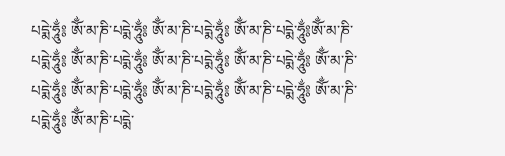པདྨེ་ཧཱུྂ༔ ཨོྂ་མ་ཎི་པདྨེ་ཧཱུྂ༔ ཨོྂ་མ་ཎི་པདྨེ་ཧཱུྂ༔ ཨོྂ་མ་ཎི་པདྨེ་ཧཱུྂ༔ཨོྂ་མ་ཎི་པདྨེ་ཧཱུྂ༔ ཨོྂ་མ་ཎི་པདྨེ་ཧཱུྂ༔ ཨོྂ་མ་ཎི་པདྨེ་ཧཱུྂ༔ ཨོྂ་མ་ཎི་པདྨེ་ཧཱུྂ༔ ཨོྂ་མ་ཎི་པདྨེ་ཧཱུྂ༔ ཨོྂ་མ་ཎི་པདྨེ་ཧཱུྂ༔ ཨོྂ་མ་ཎི་པདྨེ་ཧཱུྂ༔ ཨོྂ་མ་ཎི་པདྨེ་ཧཱུྂ༔ ཨོྂ་མ་ཎི་པདྨེ་ཧཱུྂ༔ ཨོྂ་མ་ཎི་པདྨེ་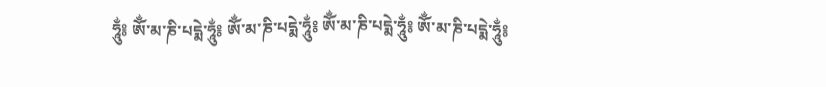ཧཱུྂ༔ ཨོྂ་མ་ཎི་པདྨེ་ཧཱུྂ༔ ཨོྂ་མ་ཎི་པདྨེ་ཧཱུྂ༔ ཨོྂ་མ་ཎི་པདྨེ་ཧཱུྂ༔ ཨོྂ་མ་ཎི་པདྨེ་ཧཱུྂ༔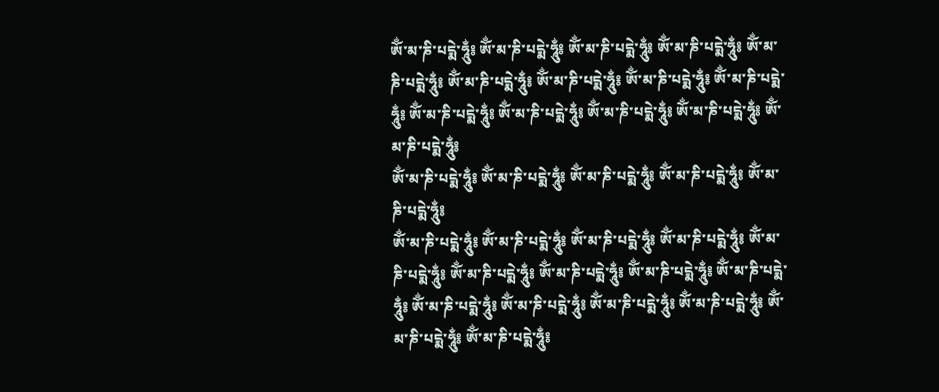ཨོྂ་མ་ཎི་པདྨེ་ཧཱུྂ༔ ཨོྂ་མ་ཎི་པདྨེ་ཧཱུྂ༔ ཨོྂ་མ་ཎི་པདྨེ་ཧཱུྂ༔ ཨོྂ་མ་ཎི་པདྨེ་ཧཱུྂ༔ ཨོྂ་མ་ཎི་པདྨེ་ཧཱུྂ༔ ཨོྂ་མ་ཎི་པདྨེ་ཧཱུྂ༔ ཨོྂ་མ་ཎི་པདྨེ་ཧཱུྂ༔ ཨོྂ་མ་ཎི་པདྨེ་ཧཱུྂ༔ ཨོྂ་མ་ཎི་པདྨེ་ཧཱུྂ༔ ཨོྂ་མ་ཎི་པདྨེ་ཧཱུྂ༔ ཨོྂ་མ་ཎི་པདྨེ་ཧཱུྂ༔ ཨོྂ་མ་ཎི་པདྨེ་ཧཱུྂ༔ ཨོྂ་མ་ཎི་པདྨེ་ཧཱུྂ༔ ཨོྂ་མ་ཎི་པདྨེ་ཧཱུྂ༔
ཨོྂ་མ་ཎི་པདྨེ་ཧཱུྂ༔ ཨོྂ་མ་ཎི་པདྨེ་ཧཱུྂ༔ ཨོྂ་མ་ཎི་པདྨེ་ཧཱུྂ༔ ཨོྂ་མ་ཎི་པདྨེ་ཧཱུྂ༔ ཨོྂ་མ་ཎི་པདྨེ་ཧཱུྂ༔
ཨོྂ་མ་ཎི་པདྨེ་ཧཱུྂ༔ ཨོྂ་མ་ཎི་པདྨེ་ཧཱུྂ༔ ཨོྂ་མ་ཎི་པདྨེ་ཧཱུྂ༔ ཨོྂ་མ་ཎི་པདྨེ་ཧཱུྂ༔ ཨོྂ་མ་ཎི་པདྨེ་ཧཱུྂ༔ ཨོྂ་མ་ཎི་པདྨེ་ཧཱུྂ༔ ཨོྂ་མ་ཎི་པདྨེ་ཧཱུྂ༔ ཨོྂ་མ་ཎི་པདྨེ་ཧཱུྂ༔ ཨོྂ་མ་ཎི་པདྨེ་ཧཱུྂ༔ ཨོྂ་མ་ཎི་པདྨེ་ཧཱུྂ༔ ཨོྂ་མ་ཎི་པདྨེ་ཧཱུྂ༔ ཨོྂ་མ་ཎི་པདྨེ་ཧཱུྂ༔ ཨོྂ་མ་ཎི་པདྨེ་ཧཱུྂ༔ ཨོྂ་མ་ཎི་པདྨེ་ཧཱུྂ༔ ཨོྂ་མ་ཎི་པདྨེ་ཧཱུྂ༔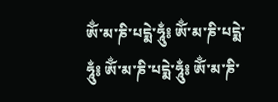ཨོྂ་མ་ཎི་པདྨེ་ཧཱུྂ༔ ཨོྂ་མ་ཎི་པདྨེ་ཧཱུྂ༔ ཨོྂ་མ་ཎི་པདྨེ་ཧཱུྂ༔ ཨོྂ་མ་ཎི་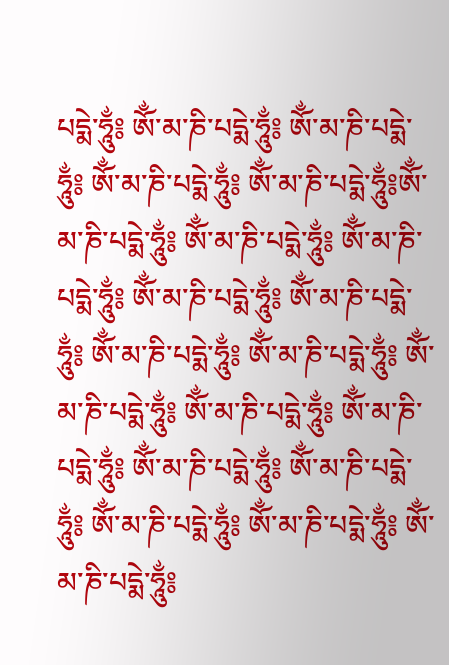པདྨེ་ཧཱུྂ༔ ཨོྂ་མ་ཎི་པདྨེ་ཧཱུྂ༔ ཨོྂ་མ་ཎི་པདྨེ་ཧཱུྂ༔ ཨོྂ་མ་ཎི་པདྨེ་ཧཱུྂ༔ ཨོྂ་མ་ཎི་པདྨེ་ཧཱུྂ༔ཨོྂ་མ་ཎི་པདྨེ་ཧཱུྂ༔ ཨོྂ་མ་ཎི་པདྨེ་ཧཱུྂ༔ ཨོྂ་མ་ཎི་པདྨེ་ཧཱུྂ༔ ཨོྂ་མ་ཎི་པདྨེ་ཧཱུྂ༔ ཨོྂ་མ་ཎི་པདྨེ་ཧཱུྂ༔ ཨོྂ་མ་ཎི་པདྨེ་ཧཱུྂ༔ ཨོྂ་མ་ཎི་པདྨེ་ཧཱུྂ༔ ཨོྂ་མ་ཎི་པདྨེ་ཧཱུྂ༔ ཨོྂ་མ་ཎི་པདྨེ་ཧཱུྂ༔ ཨོྂ་མ་ཎི་པདྨེ་ཧཱུྂ༔ ཨོྂ་མ་ཎི་པདྨེ་ཧཱུྂ༔ ཨོྂ་མ་ཎི་པདྨེ་ཧཱུྂ༔ ཨོྂ་མ་ཎི་པདྨེ་ཧཱུྂ༔ ཨོྂ་མ་ཎི་པདྨེ་ཧཱུྂ༔ ཨོྂ་མ་ཎི་པདྨེ་ཧཱུྂ༔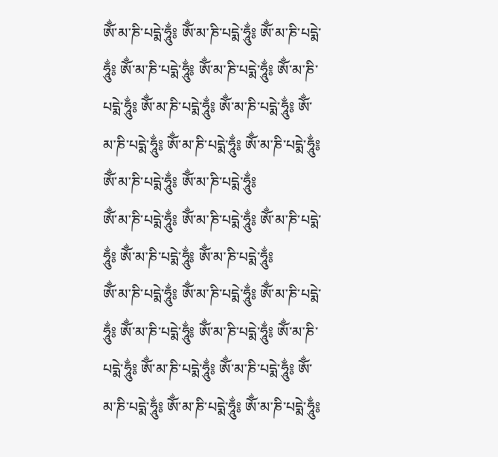ཨོྂ་མ་ཎི་པདྨེ་ཧཱུྂ༔ ཨོྂ་མ་ཎི་པདྨེ་ཧཱུྂ༔ ཨོྂ་མ་ཎི་པདྨེ་ཧཱུྂ༔ ཨོྂ་མ་ཎི་པདྨེ་ཧཱུྂ༔ ཨོྂ་མ་ཎི་པདྨེ་ཧཱུྂ༔ ཨོྂ་མ་ཎི་པདྨེ་ཧཱུྂ༔ ཨོྂ་མ་ཎི་པདྨེ་ཧཱུྂ༔ ཨོྂ་མ་ཎི་པདྨེ་ཧཱུྂ༔ ཨོྂ་མ་ཎི་པདྨེ་ཧཱུྂ༔ ཨོྂ་མ་ཎི་པདྨེ་ཧཱུྂ༔ ཨོྂ་མ་ཎི་པདྨེ་ཧཱུྂ༔ ཨོྂ་མ་ཎི་པདྨེ་ཧཱུྂ༔ ཨོྂ་མ་ཎི་པདྨེ་ཧཱུྂ༔
ཨོྂ་མ་ཎི་པདྨེ་ཧཱུྂ༔ ཨོྂ་མ་ཎི་པདྨེ་ཧཱུྂ༔ ཨོྂ་མ་ཎི་པདྨེ་ཧཱུྂ༔ ཨོྂ་མ་ཎི་པདྨེ་ཧཱུྂ༔ ཨོྂ་མ་ཎི་པདྨེ་ཧཱུྂ༔
ཨོྂ་མ་ཎི་པདྨེ་ཧཱུྂ༔ ཨོྂ་མ་ཎི་པདྨེ་ཧཱུྂ༔ ཨོྂ་མ་ཎི་པདྨེ་ཧཱུྂ༔ ཨོྂ་མ་ཎི་པདྨེ་ཧཱུྂ༔ ཨོྂ་མ་ཎི་པདྨེ་ཧཱུྂ༔ ཨོྂ་མ་ཎི་པདྨེ་ཧཱུྂ༔ ཨོྂ་མ་ཎི་པདྨེ་ཧཱུྂ༔ ཨོྂ་མ་ཎི་པདྨེ་ཧཱུྂ༔ ཨོྂ་མ་ཎི་པདྨེ་ཧཱུྂ༔ ཨོྂ་མ་ཎི་པདྨེ་ཧཱུྂ༔ ཨོྂ་མ་ཎི་པདྨེ་ཧཱུྂ༔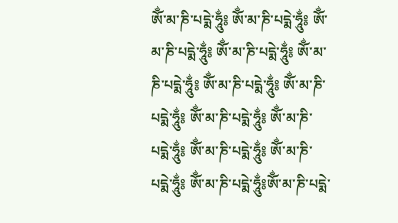ཨོྂ་མ་ཎི་པདྨེ་ཧཱུྂ༔ ཨོྂ་མ་ཎི་པདྨེ་ཧཱུྂ༔ ཨོྂ་མ་ཎི་པདྨེ་ཧཱུྂ༔ ཨོྂ་མ་ཎི་པདྨེ་ཧཱུྂ༔ ཨོྂ་མ་ཎི་པདྨེ་ཧཱུྂ༔ ཨོྂ་མ་ཎི་པདྨེ་ཧཱུྂ༔ ཨོྂ་མ་ཎི་པདྨེ་ཧཱུྂ༔ ཨོྂ་མ་ཎི་པདྨེ་ཧཱུྂ༔ ཨོྂ་མ་ཎི་པདྨེ་ཧཱུྂ༔ ཨོྂ་མ་ཎི་པདྨེ་ཧཱུྂ༔ ཨོྂ་མ་ཎི་པདྨེ་ཧཱུྂ༔ ཨོྂ་མ་ཎི་པདྨེ་ཧཱུྂ༔ཨོྂ་མ་ཎི་པདྨེ་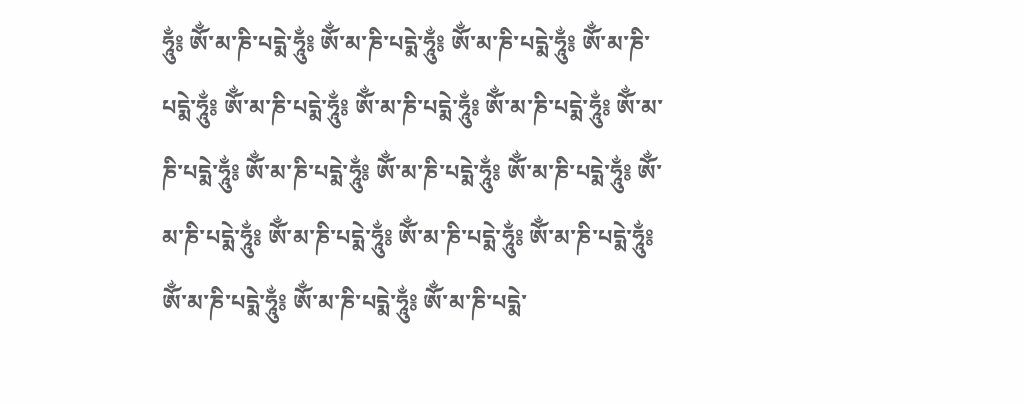ཧཱུྂ༔ ཨོྂ་མ་ཎི་པདྨེ་ཧཱུྂ༔ ཨོྂ་མ་ཎི་པདྨེ་ཧཱུྂ༔ ཨོྂ་མ་ཎི་པདྨེ་ཧཱུྂ༔ ཨོྂ་མ་ཎི་པདྨེ་ཧཱུྂ༔ ཨོྂ་མ་ཎི་པདྨེ་ཧཱུྂ༔ ཨོྂ་མ་ཎི་པདྨེ་ཧཱུྂ༔ ཨོྂ་མ་ཎི་པདྨེ་ཧཱུྂ༔ ཨོྂ་མ་ཎི་པདྨེ་ཧཱུྂ༔ ཨོྂ་མ་ཎི་པདྨེ་ཧཱུྂ༔ ཨོྂ་མ་ཎི་པདྨེ་ཧཱུྂ༔ ཨོྂ་མ་ཎི་པདྨེ་ཧཱུྂ༔ ཨོྂ་མ་ཎི་པདྨེ་ཧཱུྂ༔ ཨོྂ་མ་ཎི་པདྨེ་ཧཱུྂ༔ ཨོྂ་མ་ཎི་པདྨེ་ཧཱུྂ༔ ཨོྂ་མ་ཎི་པདྨེ་ཧཱུྂ༔ ཨོྂ་མ་ཎི་པདྨེ་ཧཱུྂ༔ ཨོྂ་མ་ཎི་པདྨེ་ཧཱུྂ༔ ཨོྂ་མ་ཎི་པདྨེ་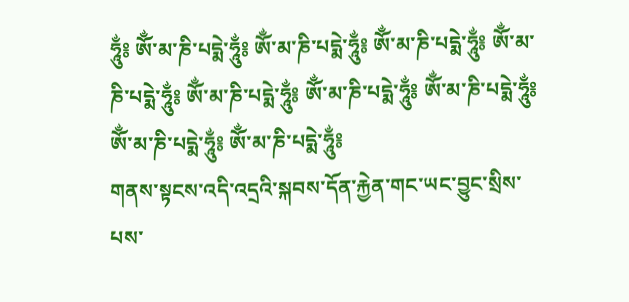ཧཱུྂ༔ ཨོྂ་མ་ཎི་པདྨེ་ཧཱུྂ༔ ཨོྂ་མ་ཎི་པདྨེ་ཧཱུྂ༔ ཨོྂ་མ་ཎི་པདྨེ་ཧཱུྂ༔ ཨོྂ་མ་ཎི་པདྨེ་ཧཱུྂ༔ ཨོྂ་མ་ཎི་པདྨེ་ཧཱུྂ༔ ཨོྂ་མ་ཎི་པདྨེ་ཧཱུྂ༔ ཨོྂ་མ་ཎི་པདྨེ་ཧཱུྂ༔ ཨོྂ་མ་ཎི་པདྨེ་ཧཱུྂ༔ ཨོྂ་མ་ཎི་པདྨེ་ཧཱུྂ༔
གནས་སྟངས་འདི་འདྲའི་སྐབས་དོན་རྐྱེན་གང་ཡང་བྱུང་སྲིས་པས་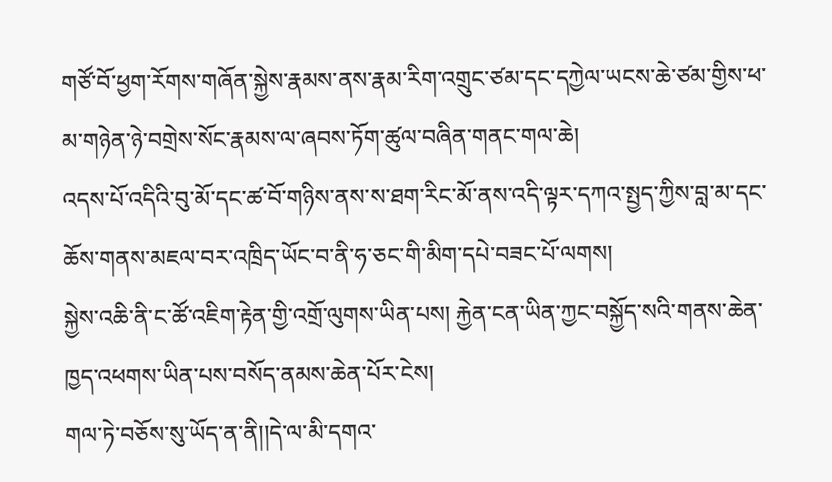གཙོ་བོ་ཕྱག་རོགས་གཞོན་སྐྱེས་རྣམས་ནས་རྣམ་རིག་འགྲུང་ཙམ་དང་དཀྱེལ་ཡངས་ཆེ་ཙམ་གྱིས་ཕ་མ་གཉེན་ཉེ་བགྲེས་སོང་རྣམས་ལ་ཞབས་ཏོག་ཚུལ་བཞིན་གནང་གལ་ཆེ།
འདས་པོ་འདིའི་བུ་མོ་དང་ཚ་བོ་གཉིས་ནས་ས་ཐག་རིང་མོ་ནས་འདི་ལྟར་དཀའ་སྤྱད་ཀྱིས་བླ་མ་དང་ཆོས་གནས་མཇལ་བར་འཁྲིད་ཡོང་བ་ནི་ཧ་ཅང་གི་མིག་དཔེ་བཟང་པོ་ལགས།
སྐྱེས་འཆི་ནི་ང་ཚོ་འཇིག་རྟེན་གྱི་འགྲོ་ལུགས་ཡིན་པས། རྐྱེན་ངན་ཡིན་ཀྱང་བསྐྱོད་སའི་གནས་ཆེན་ཁྱད་འཕགས་ཡིན་པས་བསོད་ནམས་ཆེན་པོར་ངེས།
གལ་ཏེ་བཅོས་སུ་ཡོད་ན་ནི།།དེ་ལ་མི་དགའ་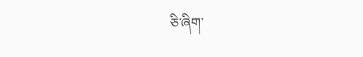ཅི་ཞིག་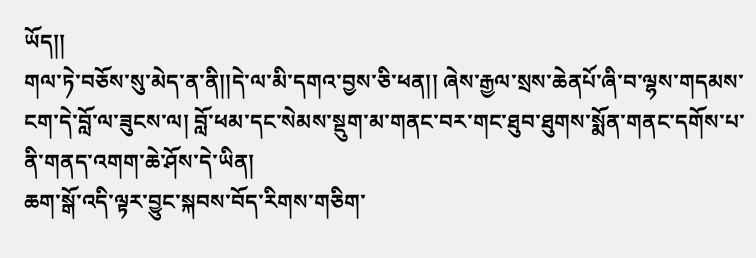ཡོད།།
གལ་ཏེ་བཅོས་སུ་མེད་ན་ནི།།དེ་ལ་མི་དགའ་བྱས་ཅི་ཕན།། ཞེས་རྒྱལ་སྲས་ཆེནཔོ་ཞི་བ་ལྷས་གདམས་ངག་དེ་བློ་ལ་ཟུངས་ལ། བློ་ཕམ་དང་སེམས་སྡུག་མ་གནང་བར་གང་ཐུབ་ཐུགས་སྨོན་གནང་དགོས་པ་ནི་གནད་འགག་ཆེ་ཤོས་དེ་ཡིན།
ཆག་སྒོ་འདི་ལྟར་བྱུང་སྐབས་བོད་རིགས་གཅིག་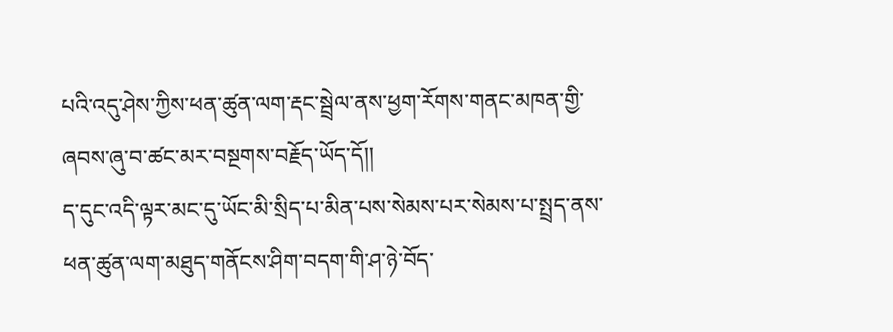པའི་འདུ་ཤེས་ཀྱིས་ཕན་ཚུན་ལག་རྡང་སྦྲེལ་ནས་ཕྱག་རོགས་གནང་མཁན་གྱི་ཞབས་ཞུ་བ་ཚང་མར་བསྔགས་བརྗོད་ཡོད་དོ།།
ད་དུང་འདི་ལྟར་མང་དུ་ཡོང་མི་སྲིད་པ་མིན་པས་སེམས་པར་སེམས་པ་སྤྲད་ནས་ཕན་ཚུན་ལག་མཐུད་གནོངས་ཤིག་བདག་གི་ཤ་ཉེ་བོད་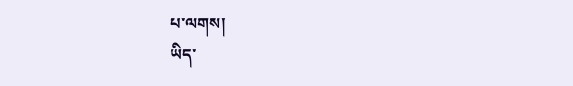པ་ལགས།
ཡིད་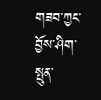གཟབ་ཀྱང་བྱོས་ཤིག་སྤུན་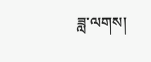ཟླ་ལགས།